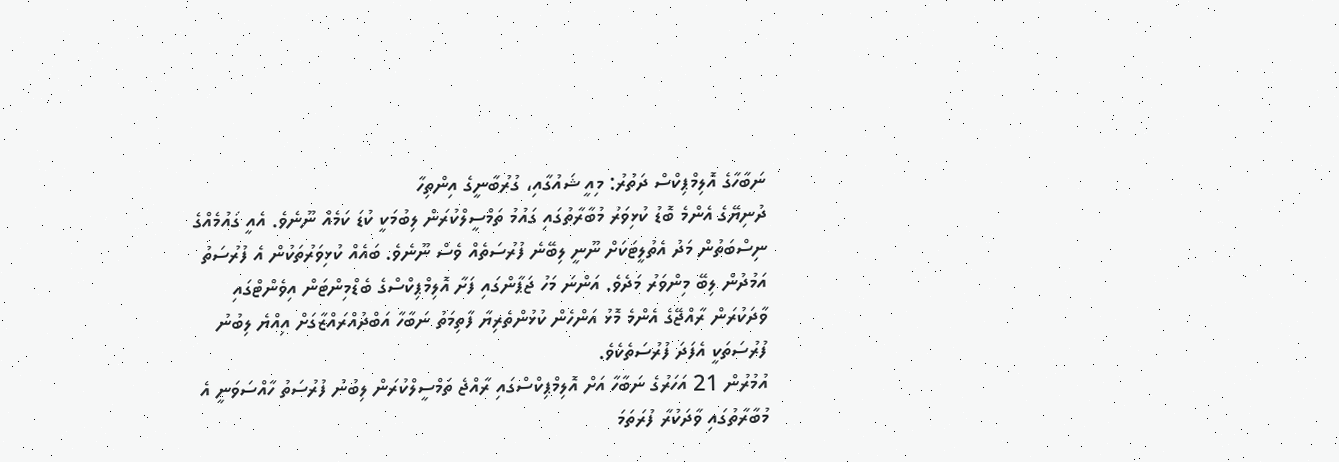ނަބާހާގެ އޮލިމްޕިކްސް ދަތުރު: މިއީ ޝައުގާއި، ގުރުބާނީގެ އިންތިހާ
ދުނިޔޭގެ އެންމެ ބޮޑު ކުޅިވަރު މުބާރާތުގައި ގައުމު ތަމްސީލްކުރަން ލިބުމަކީ ކުޑަ ކަމެއް ނޫނެވެ. އެއީ ގައުމެއްގެ ނިސްބަތުން މަދު އެތުލީޓަކަށް ނޫނީ ލިބޭނެ ފުރުސަތެއް ވެސް ނޫނެވެ. ބައެއް ކުޅިވަރުތަކުން އެ ފުރުސަތު އަމުދުން ލިބޭ މިންވަރު މަދެވެ. އަންނަ މަހު ޖަޕާންގައި ފަށާ އޮލިމްޕިކްސްގެ ބެޑްމިންޓަން އިވެންޓްގައި ވާދަކުރަން ރާއްޖޭގެ އެންމެ މޮޅު އަންހެން ކުޅުންތެރިޔާ ފާތިމަތު ނަބާހާ އަބްދުއްރައްޒާގަށް އިއްޔެ ލިބުނު ފުރުސަތަކީ އެފަދަ ފުރުސަތެކެވެ.
އުމުރުން 21 އަހަރުގެ ނަބާހާ އަށް އޮލިމްޕިކްސްގައި ރާއްޖެ ތަމްސީލްކުރަން ލިބުނު ފުރުސަތު ހާއްސަވަނީ އެ މުބާރާތުގައި ވާދަކުރާ ފުރަތަމަ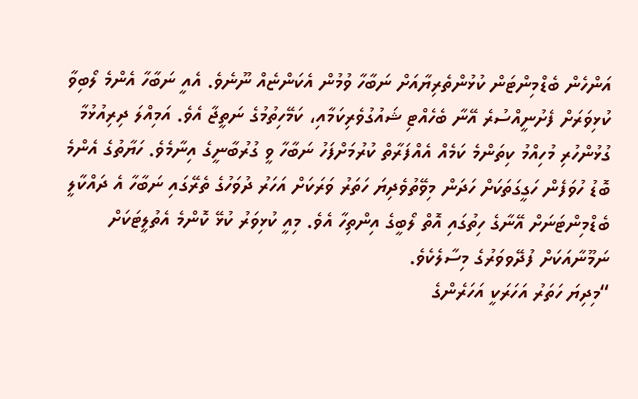އަންހެން ބެޑްމިންޓަން ކުޅުންތެރިޔާއަށް ނަބާހާ ވުމުން އެކަންޏެއް ނޫނެވެ. އެއީ ނަބާހާ އެންމެ ލޯބިވާ ކުޅިވަރަށް ފެށުނީއްސުރެ އޭނާ ބެހެއްޓި ޝައުގުވެރިކަމާއި، ކަމޭހިތުމުގެ ނަތީޖާ އެވެ. އަމިއްލަ ދިރިއުޅުމާ ގުޅުންހުރި މުހިއްމު ކިތަންމެ ކަމެއް އެއްފަރާތް ކުރުމަށްފަހު ނަބާހާ ވީ ގުރުބާނީގެ އިނާމެވެ. ހަޔާތުގެ އެންމެ ބޮޑު ހުވަފެން ހަގީގަތަކަށް ހަދަން މިވޭތުވެދިޔަ ހަތަރު ވަރަކަށް އަހަރު ދުވަހުގެ ތެރޭގައި ނަބާހާ އެ ދައްކާލީ ބެޑްމިންޓަނަށް އޭނާގެ ހިތުގައި އޮތް ލޯބީގެ އިންތިހާ އެވެ. މިއީ ކުޅިވަރު ކުޅޭ ކޮންމެ އެތުލީޓަކަށް ނަމޫނާއަކަށް ފުދޭވވަރުގެ މިސާލެކެވެ.
“މިދިޔަ ހަތަރު އަހަރަކީ އަހަރެންގެ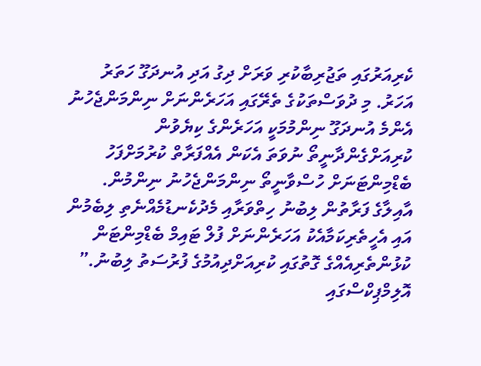ކެރިއަރުގައި ތަޖުރިބާކުރި ވަރަށް ދިގު އަދި އުނދަގޫ ހަތަރު އަހަރު. މި ދުވަސްތަކުގެ ތެރޭގައި އަހަރެންނަށް ނިންމަންޖެހުނު އެންމެ އުނދަގޫ ނިންމުމަކީ އަހަރެންގެ ކިޔެވުން ކުރިއަށްގެންދާނީތޯ ނުވަތަ އެކަން އެއްފަރާތް ކުރުމަށްފަހު ބެޑްމިންޓަނަށް ހުސްވާނީތޯ ނިންމަންޖެހުނު ނިންމުން. އާއިލާގެ ފަރާތުން ލިބުނު ހިތްވަރާއި މެދުކެނޑުމެއްނެތި ލިބެމުން އައި އެހީތެރިކަމާއެކު އަހަރެންނަށް ފުލް ޓައިމް ބެޑްމިންޓަން ކުޅުންތެރިއެއްގެ ގޮތުގައި ކުރިއަށްދިއުމުގެ ފުރުސަތު ލިބުނު.” އޮލިމްޕިކްސްގައި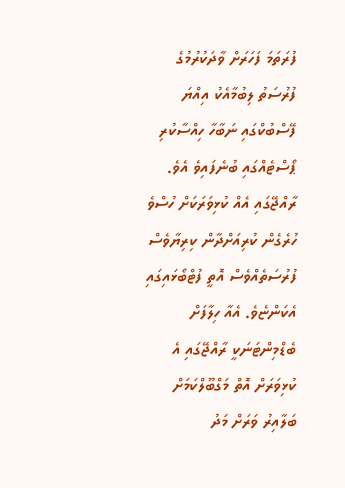ފުރަތަމަ ފަހަރަށް ވާދަކުރުމުގެ ފުރުސަތު ލިބުމާއެކު އިއްޔަ ފޭސްބުކްގައި ނަބާހާ ހިއްސާކުރި ޕޯސްޓެއްގައި ބުނެފައިވެ އެވެ.
ރާއްޖޭގައި އެއް ކުޅިވަރަކަށް ހުސްވެ ހުރެގެން ކުރިއަށްދާން ކިރިޔާވެސް ފުރުސަތެއްވެސް އޮތީ ފުޓްބޯޅައިގައި އެކަންޏެވެ. އެއާ ހިލާފަށް ބެޑްމިންޓަނަކީ ރާއްޖޭގައި އެ ކުޅިވަރަށް އޮތް މަގްބޫލްކަމަށް ބަލާއިރު ވަރަށް މަދު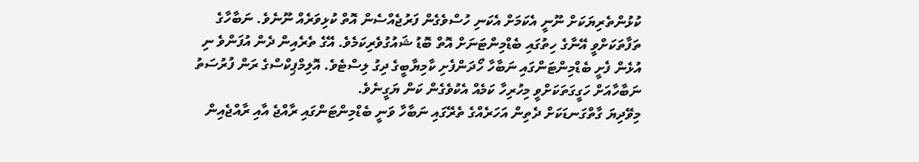ކުޅުންތެރިޔަކަށް ނޫނީ އެކަމަށް އެކަނި ހުސްވެގެން ފަރުޖެއްސެން އޮތް ކުޅިވަރެއް ނޫނެވެ. ނަބާހާގެ ތަފާތަކަށްވީ އޭނާގެ ހިތުގައި ބެޑްމިންޓަނަށް އޮތް ބޮޑު ޝައުގުވެރިކަމެވެ. އޭގެ ތެރެއިން ދެން އުފަންވެ ނި އުޅެން ފެށީ ބެޑްމިންޓަންގައި ނަބާހާ ހޯދަންފެށި ކާމިޔާބީގެ ދިގު ލިސްޓެވެ. އޮލިމްޕިކްސްގެ ރަން ފުރުސަތު ނަބާހާއަށް ހަގީގަތަކަށްވީ މިހުރިހާ ކަމެއް އެކުވެގެން ކަން ޔަގީނެވެ.
މިވޭދިޔަ ގާތްގަނޑަކަށް ދެތިން އަހަރެއްގެ ތެރޭގައި ނަބާހާ ވަނީ ބެޑްމިންޓަންގައި ރާއްޖެ އާއި ރާއްޖެއިން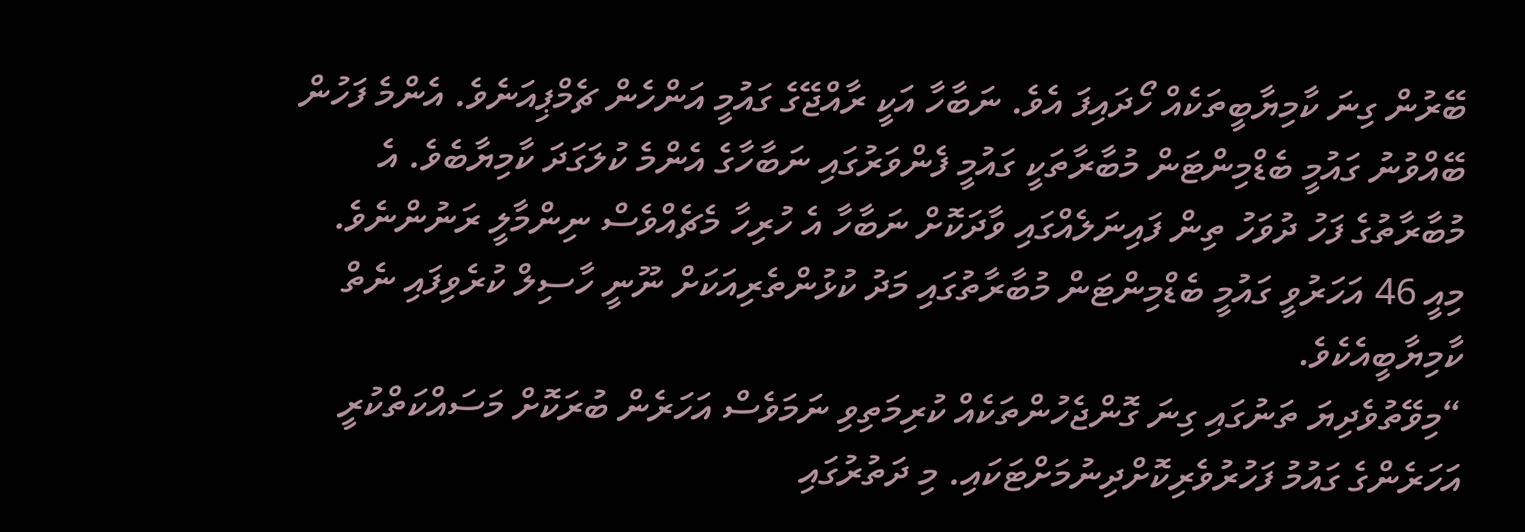ބޭރުން ގިނަ ކާމިޔާބީތަކެއް ހޯދައިފަ އެވެ. ނަބާހާ އަކީ ރާއްޖޭގެ ގައުމީ އަންހެން ޗެމްޕިއަނެވެ. އެންމެ ފަހުން ބޭއްވުނު ގައުމީ ބެޑްމިންޓަން މުބާރާތަކީ ގައުމީ ފެންވަރުގައި ނަބާހާގެ އެންމެ ކުލަގަދަ ކާމިޔާބެވެ. އެ މުބާރާތުގެ ފަހު ދުވަހު ތިން ފައިނަލެއްގައި ވާދަކޮށް ނަބާހާ އެ ހުރިހާ މެޗެއްވެސް ނިންމާލީ ރަނުންނެވެ. މިއީ 46 އަހަރުވީ ގައުމީ ބެޑްމިންޓަން މުބާރާތުގައި މަދު ކުޅުންތެރިއަކަށް ނޫނީ ހާސިލް ކުރެވިފައި ނެތް ކާމިޔާބީއެކެވެ.
“މިވޭތުވެދިޔަ ތަނުގައި ގިނަ ގޮންޖެހުންތަކެއް ކުރިމަތިވި ނަމަވެސް އަހަރެން ބުރަކޮށް މަސައްކަތްކުރީ އަހަރެންގެ ގައުމު ފަހުރުވެރިކޮށްދިނުމަށްޓަކައި. މި ދަތުރުގައި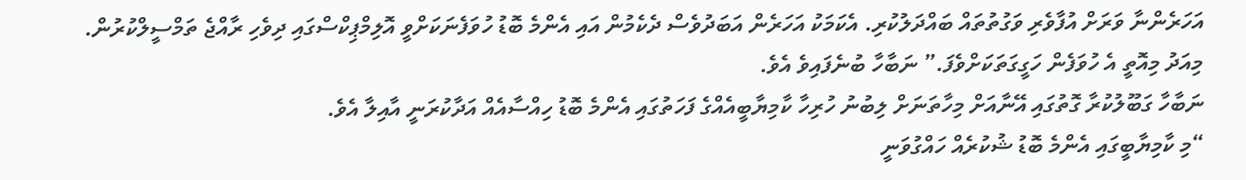އަހަރެންނާ ވަރަށް އުފާވެރި ވަގުތުތައް ބައްދަލުކުރި. އެކަމަކު އަހަރެން އަބަދުވެސް ދެކެމުން އައި އެންމެ ބޮޑު ހުވަފެނަކަށްވީ އޮލިމްޕިކްސްގައި ދިވެހި ރާއްޖެ ތަމްސީލްކުރުން. މިއަދު މިއޮތީ އެ ހުވަފެން ހަގީގަތަކަށްވެފަ.” ނަބާހާ ބުނެފައިވެ އެވެ.
ނަބާހާ ގަބޫލުކުރާ ގޮތުގައި އޭނާއަށް މިހާތަނަށް ލިބުނު ހުރިހާ ކާމިޔާބީއެއްގެ ފަހަތުގައި އެންމެ ބޮޑު ހިއްސާއެއް އަދާކުރަނީ އާއިލާ އެވެ.
“މި ކާމިޔާބީގައި އެންމެ ބޮޑު ޝުކުރެއް ހައްގުވަނީ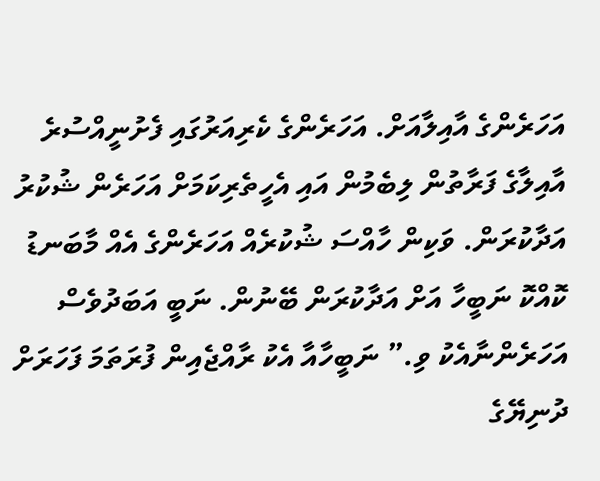އަހަރެންގެ އާއިލާއަށް. އަހަރެންގެ ކެރިއަރުގައި ފެށުނީއްސުރެ އާއިލާގެ ފަރާތުން ލިބެމުން އައި އެހީތެރިކަމަށް އަހަރެން ޝުކުރު އަދާކުރަން. ވަކިން ހާއްސަ ޝުކުރެއް އަހަރެންގެ އެއް މާބަނޑު ކޮއްކޮ ނަބީހާ އަށް އަދާކުރަން ބޭނުން. ނަބީ އަބަދުވެސް އަހަރެންނާއެކު ވި.” ނަބީހާއާ އެކު ރާއްޖެއިން ފުރަތަމަ ފަހަރަށް ދުނިޔޭގެ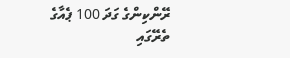ރޭންކިންގެ ގަދަ 100 ޕެއާގެ ތެރޭގައި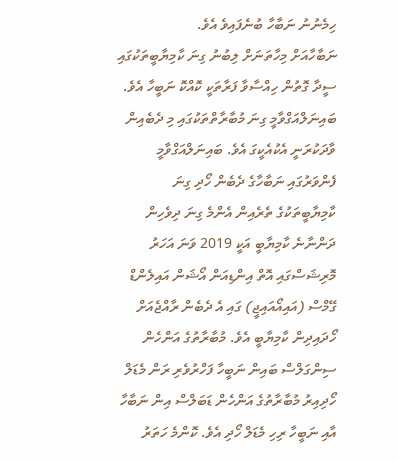ހިމެނުނު ނަބާހާ ބުނެފައިވެ އެވެ.
ނަބާހާއަށް މިހާތަނަށް ލިބުނު ގިނަ ކާމިޔާބީތަކުގައި ސީދާ ގޮތުން ހިއްސާވާ ފަރާތަކީ ކޮއްކޮ ނަބީހާ އެވެ. ބައިނަލްއަގްވާމީ ގިނަ މުބާރާތްތަކުގައި މި ދެބެއިން ވާދަކުރަނީ އެކުއެކީގަ އެވެ. ބައިނަލްއަގްވާމީ ފެންވަރުގައި ނަބާހާގެ ދެބެން ހޯދި ގިނަ ކާމިޔާބީތަކުގެ ތެރެއިން އެންމެ ގިނަ ދިވެހިން ދަންނާނެ ކާމިޔާބީ އަކީ 2019 ވަނަ އަހަރު މޮރިޝަސްގައި އޮތް އިންޑިއަން އޯޝަން އައިލެންޑް ގޭމްސް (އައިއޯއައިޖީ) ގައި އެ ދެބެން ރާއްޖެއަށް ހޯދައިދިން ކާމިޔާބީ އެވެ. މުބާރާތުގެ އަންހެން ސިންގަލްސް ބައިން ނަބީހާ ފަހްރުވެރި ރަން މެޑަލް ހޯދިއިރު މުބާރާތުގެ އަންހެން ޑަބަލްސް އިން ނަބާހާ އާއި ނަބީހާ ރިހި މެޑަލް ހޯދި އެވެ. ކޮންމެ ހަތަރު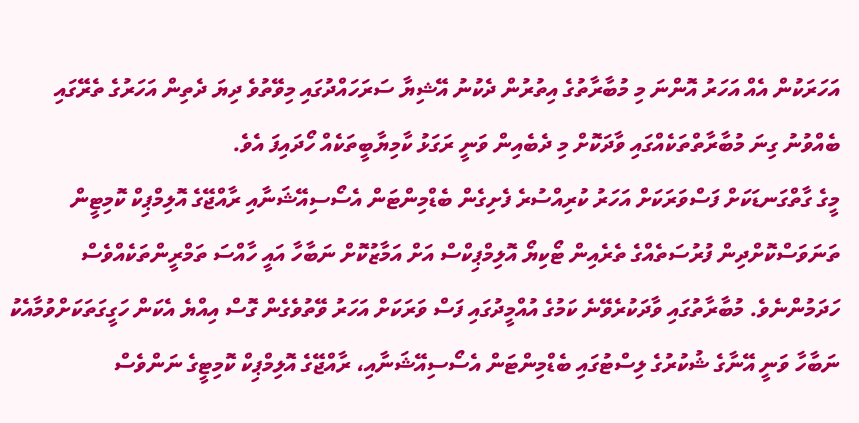އަހަރަކުން އެއް އަހަރު އޮންނަ މި މުބާރާތުގެ އިތުރުން ދެކުނު އޭޝިޔާ ސަރަހައްދުގައި މިވޭތުވެ ދިޔަ ދެތިން އަހަރުގެ ތެރޭގައި ބެއްވުނު ގިނަ މުބާރާތްތަކެއްގައި ވާދަކޮށް މި ދެބެއިން ވަނީ ރަގަޅު ކާމިޔާބީތަކެއް ހޯދައިފަ އެވެ.
މީގެ ގާތްގަނޑަކަށް ފަސްވަރަކަށް އަހަރު ކުރިއްސުރެ ފެށިގެން ބެޑްމިންޓަން އެސޯސިއޭޝަނާއި ރާއްޖޭގެ އޮލިމްޕިކް ކޮމިޓީން ތަނަވަސްކޮށްދިން ފުރުސަތެއްގެ ތެރެއިން ޓޯކިޔޯ އޮލިމްޕިކްސް އަށް އަމާޒުކޮށް ނަބާހާ އައީ ހާއްސަ ތަމްރީންތަކެއްވެސް ހަދަމުންނެވެ. މުބާރާތުގައި ވާދަކުރެވޭނެ ކަމުގެ އުއްމީދުގައި ފަސް ވަރަކަށް އަހަރު ވޭތުވެގެން ގޮސް އިއްޔެ އެކަން ހަގީގަތަކަށްވުމާއެކު ނަބާހާ ވަނީ އޭނާގެ ޝުކުރުގެ ލިސްޓުގައި ބެޑްމިންޓަން އެސޯސިއޭޝަނާއި، ރާއްޖޭގެ އޮލިމްޕިކް ކޮމިޓީގެ ނަންވެސް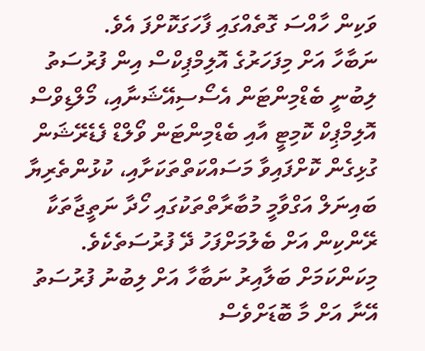ވަކިން ހާއްސަ ގޮތެއްގައި ފާހަގަކޮށްފަ އެވެ.
ނަބާހާ އަށް މިފަހަރުގެ އޮލިމްޕިކްސް އިން ފުރުސަތު ލިބުނީ ބެޑްމިންޓަން އެސޯސިއޭޝަނާއި، މޯލްޑިވްސް އޮލިމްޕިކް ކޮމިޓީ އާއި ބެޑްމިންޓަން ވޯލްޑް ފެޑެރޭޝަން ގުޅިގެން ކޮށްފައިވާ މަސައްކަތްތަކަށާއި، ކުޅުންތެރިޔާ ބައިނަލް އަގްވާމީ މުބާރާތްތަކުގައި ހޯދާ ނަތީޖާތަކާ ރޭންކިން އަށް ބެލުމަށްފަހު ދޭ ފުރުސަތެކެވެ. މިކަންކަމަށް ބަލާއިރު ނަބާހާ އަށް ލިބުނު ފުރުސަތު އޭނާ އަށް މާ ބޮޑަށްވެސް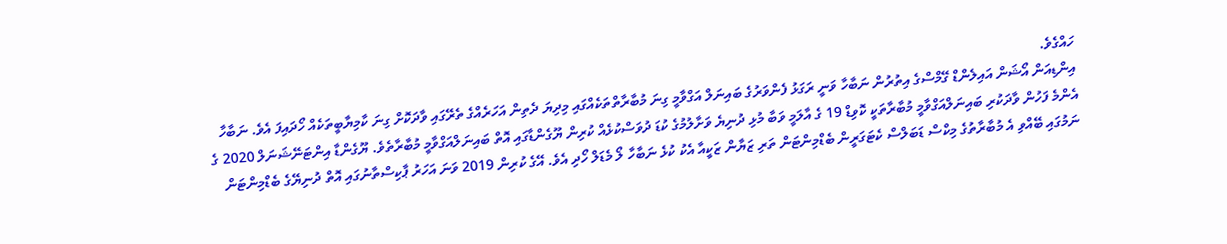ހައްގެވެ.
އިންޑިއަން އޯޝަން އައިލެންޑް ގޭމްސްގެ އިތުރުން ނަބާހާ ވަނީ ރަގަޅު ފެންވަރުގެ ބައިނަލް އަގްވާމީ ގިނަ މުބާރާތްތަކެއްގައި މިދިޔަ ދެތިން އަހަރެއްގެ ތެރޭގައި ވާދަކޮށް ގިނަ ކާމިޔާބީތަކެއް ހޯދައިފަ އެވެ. ނަބާހާ އެންމެ ފަހުން ވާދަކުރި ބައިނަލްއަގްވާމީ މުބާރާތަކީ ކޮވިޑް 19 ގެ އާލަމީ ވަބާ މުޅި ދުނިޔެ ވަށާލުމުގެ ކުޑަ ދުވަސްކުޅެއް ކުރިން ޔޫގެންޑާގައި އޮތް ބައިނަލްއަގްވާމީ މުބާރާތެވެ. ޔޫގެންޑާ އިންޓަނޭޝަނަލް 2020 ގެ ނަމުގައި ބޭއްވި އެ މުބާރާތުގެ މިކްސް ޑަބަލްސް ކެޓަގަރީން ބެޑްމިންޓަން ތަރި ޒަޔާން ޒަކީއާ އެކު ކުޅެ ނަބާހާ ލޯ މެޑަލް ހޯދި އެވެ. އޭގެ ކުރިން 2019 ވަނަ އަހަރު ޕާކިސްތާނުގައި އޮތް ދުނިޔޭގެ ބެޑްމިންޓަން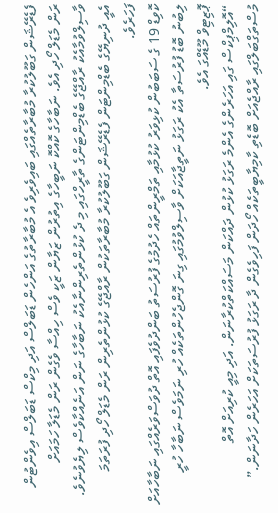ފެޑެރޭޝަން ގަބޫލުކުރާ މުބާރާތެއްގައި ބައިވެރިވެ އެ މުބާރާތުގެ އަންހެން ޑަބަލްސް އަދި މިކްސް ޑަބަލްސް އިވެންޓުން ރަން މެޑަލް ހޯދި އެވެ. ނަބާހާގެ ކޮއްކޮ ނަބީހާގެ އިތުރުން ޒަޔާން ޒަކީ ވެސް ހިއްސާ ވެގެން ރަން މެޑަލާ ހަމައަށް ވާސިލްވުމާއެކު ރާއްޖޭގެ ބެޑްމިންޓަންގެ ތާރީހްގައި މި ދެ ކުޅުންތެރިންނާއެކު ނަބާހާގެ ނަން އަނެއްކާވެސް ލިޔެވުނެވެ. އެއީ ދުނިޔޭގެ ބެޑްމިންޓަން ފެޑެރޭޝަން ގަބޫލުކުރާ މުބާރާތަކުން ރާއްޖޭގެ ކުޅުންތެރިން ރަން މެޑަލް ހޯދި ފުރަތަމަ ފަހަރެވެ.
ކޮވިޑް 19 ގެ ސަބަބުން ކުޅިވަރު ކުޅުމާއި ތަމްރީންތައް ހެދުމުގެ ފުރުސަތު ބަންދުވެފައި އޮތް ދުވަސްވަރެއްގައި ނަބާހާއަށް ލިބުނު ބޮޑު ފުރުސަތާ އެކު ރަގަޅު ނަތީޖާއަކަށް ވާސިލްވުމުގައި ގިނަ ގޮންޖެހުންތަކެއް ހުރި ނަމަވެސް ނަބާހާ ހުރީ ޕޮޒިޓިވް މޫޑެއްގަ އެވެ.
“އޮލިމްޕިކްސް ގައި އަހަރެންގެ އެންމެ ރަގަޅު ކުޅުން ދައްކަން މަސައްކަތްކުރާނަން. އަދި މިއީ ކުރިއަށް އޮތް މުސްތަގްބަލްގައި ރާއްޖެއަށް ބޮޑެތި ކާމިޔާބީތަކެއް ހޯދަން ފަހިވެގެން ދާ ރަގަޅު ފުރުސަތަކަށް އަހަރެން ހަދާނަން.”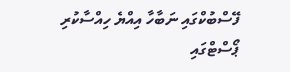ފޭސްބުކްގައި ނަބާހާ އިއްޔެ ހިއްސާކުރި ޕޯސްޓްގައި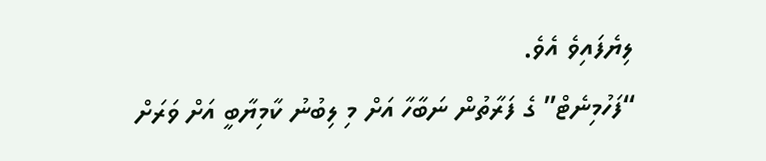ލިޔެފައިވެ އެވެ.
“ފަހުމިނެޓް” ގެ ފަރާތުން ނަބާހާ އަށް މި ލިބުނު ކާމިޔާބީ އަށް ވަރަށް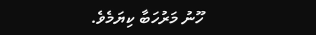ހޫނު މަރުހަބާ ކިޔަމެވެ.